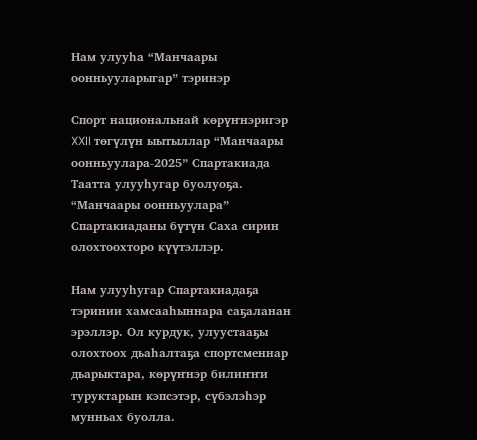Нам улууһа “Манчаары оонньууларыгар” тэринэр

Спорт национальнай көрүҥнэригэр XXII төгүлүн ыытыллар “Манчаары оонньуулара-2025” Спартакиада Таатта улууһугар буолуоҕа. “Манчаары оонньуулара” Спартакиаданы бүтүн Саха сирин олохтоохторо күүтэллэр.

Нам улууһугар Спартакиадаҕа тэринии хамсааһыннара саҕаланан эрэллэр. Ол курдук, улуустааҕы олохтоох дьаһалтаҕа спортсменнар дьарыктара, көрүҥнэр билиҥҥи туруктарын кэпсэтэр, сүбэлэһэр мунньах буолла.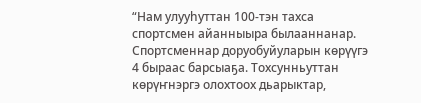“Нам улууһуттан 100-тэн тахса спортсмен айанныыра былааннанар. Спортсменнар доруобуйуларын көрүүгэ 4 быраас барсыаҕа. Тохсунньуттан көрүҥнэргэ олохтоох дьарыктар,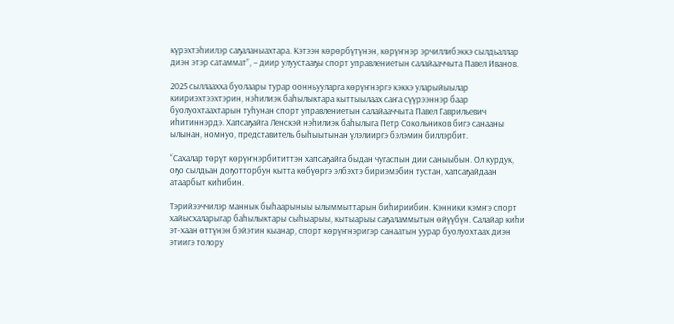күрэхтэһиилэр саҕаланыахтара. Кэтээн көрөрбүтүнэн, көрүҥнэр эрчиллибэккэ сылдьаллар диэн этэр сатаммат”, – диир улуустааҕы спорт управлениетын салайааччыта Павел Иванов.

2025 сыллаахха буолаары турар оонньууларга көрүҥнэргэ кэккэ уларыйыылар киириэхтээхтэрин, нэһилиэк баһылыктара кыттыылаах саҥа сүүрээннэр баар буолуохтаахтарын туһунан спорт управлениетын салайааччыта Павел Гаврильевич иһитиннэрдэ. Хапсаҕайга Ленскэй нэһилиэк баһылыга Петр Сокольников бигэ санааны ылынан, номнуо, представитель быһыытынан үлэлииргэ бэлэмин биллэрбит.

“Сахалар төрүт көрүҥнэрбититтэн хапсаҕайга быдан чугаспын дии саныыбын. Ол курдук, оҕо сылдьан доҕотторбун кытта көбүөргэ элбэхтэ бириэмэбин тустан, хапсаҕайдаан атаарбыт киһибин.

Тэрийээччилэр маннык быһаарыныы ылыммыттарын биһириибин. Кэнники кэмҥэ спорт хайысхаларыгар баһылыктары сыһыарыы, кытыарыы саҕаламмытын өйүүбүн. Салайар киһи эт-хаан өттүнэн бэйэтин кыанар, спорт көрүҥнэригэр санаатын уурар буолуохтаах диэн этиигэ толору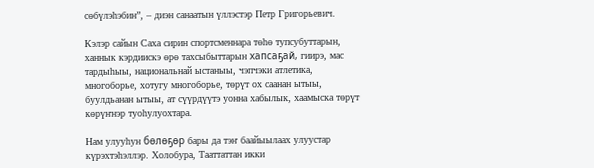сөбүлэһэбин”, – диэн санаатын үллэстэр Петр Григорьевич.

Кэлэр сайын Саха сирин спортсменнара төһө тупсубуттарын, ханнык кэрдиискэ өрө тахсыбыттарын хапсаҕай, гиирэ, мас тардыһыы, национальнай ыстаныы, чэпчэки атлетика, многоборье, хотугу многоборье, төрүт ох саанан ытыы, буулдьанан ытыы, ат сүүрдүүтэ уонна хабылык, хаамыска төрүт көрүҥнэр туоһулуохтара.

Нам улууһун бөлөҕөр бары да тэҥ баайыылаах улуустар күрэхтэһэллэр. Холобура, Тааттаттан икки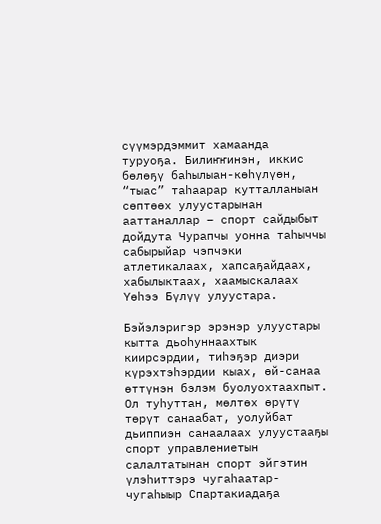сүүмэрдэммит хамаанда туруоҕа. Билиҥҥинэн, иккис бөлөҕү баһылыан-көһүлүөн, “тыас” таһаарар кутталланыан сөптөөх улуустарынан ааттаналлар – спорт сайдыбыт дойдута Чурапчы уонна таһыччы сабырыйар чэпчэки атлетикалаах, хапсаҕайдаах, хабылыктаах, хаамыскалаах Үөһээ Бүлүү улуустара.

Бэйэлэригэр эрэнэр улуустары кытта дьоһуннаахтык киирсэрдии, тиһэҕэр диэри күрэхтэһэрдии кыах, өй-санаа өттүнэн бэлэм буолуохтаахпыт. Ол туһуттан, мөлтөх өрүтү төрүт санаабат, уолуйбат дьиппиэн санаалаах улуустааҕы спорт управлениетын салалтатынан спорт эйгэтин үлэһиттэрэ чугаһаатар-чугаһыыр Спартакиадаҕа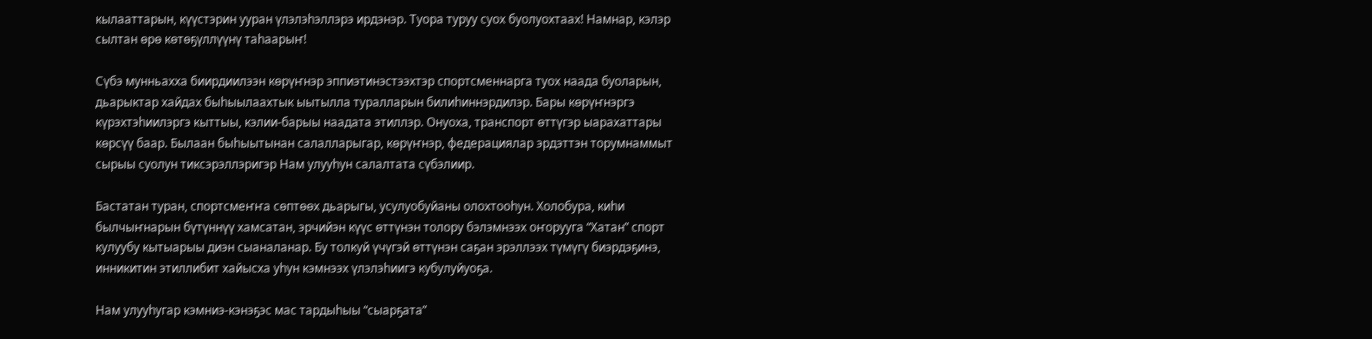кылааттарын, күүстэрин ууран үлэлэһэллэрэ ирдэнэр. Туора туруу суох буолуохтаах! Намнар, кэлэр сылтан өрө көтөҕүллүүнү таһаарыҥ!

Сүбэ мунньахха биирдиилээн көрүҥнэр эппиэтинэстээхтэр спортсменнарга туох наада буоларын, дьарыктар хайдах быһыылаахтык ыытылла туралларын билиһиннэрдилэр. Бары көрүҥнэргэ күрэхтэһиилэргэ кыттыы, кэлии-барыы наадата этиллэр. Онуоха, транспорт өттүгэр ыарахаттары көрсүү баар. Былаан быһыытынан салалларыгар, көрүҥнэр, федерациялар эрдэттэн торумнаммыт сырыы суолун тиксэрэллэригэр Нам улууһун салалтата сүбэлиир.

Бастатан туран, спортсмеҥҥа сөптөөх дьарыгы, усулуобуйаны олохтооһун. Холобура, киһи былчыҥнарын бүтүннүү хамсатан, эрчийэн күүс өттүнэн толору бэлэмнээх оҥорууга “Хатан” спорт кулуубу кытыарыы диэн сыаналанар. Бу толкуй үчүгэй өттүнэн саҕан эрэллээх түмүгү биэрдэҕинэ, инникитин этиллибит хайысха уһун кэмнээх үлэлэһиигэ кубулуйуоҕа.

Нам улууһугар кэмниэ-кэнэҕэс мас тардыһыы “сыарҕата”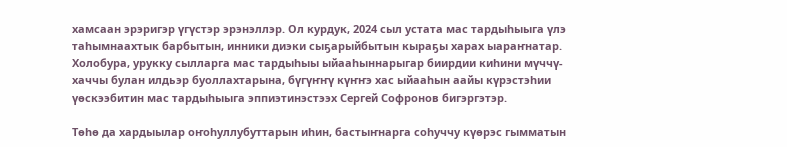хамсаан эрэригэр үгүстэр эрэнэллэр. Ол курдук, 2024 сыл устата мас тардыһыыга үлэ таһымнаахтык барбытын, инники диэки сыҕарыйбытын кыраҕы харах ыараҥнатар. Холобура, урукку сылларга мас тардыһыы ыйааһыннарыгар биирдии киһини мүччү-хаччы булан илдьэр буоллахтарына, бүгүҥҥү күҥҥэ хас ыйааһын аайы күрэстэһии үөскээбитин мас тардыһыыга эппиэтинэстээх Сергей Софронов бигэргэтэр.

Төһө да хардыылар оҥоһуллубуттарын иһин, бастыҥнарга соһуччу күөрэс гымматын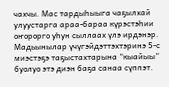чахчы. Мас тардыһыыга чаҕылхай улуустарга араа-бараа күрэстэһии оҥорорго уһун сыллаах үлэ ирдэнэр. Мадьынылар үчүгэйдэттэхтэринэ 5-с миэстэҕэ таҕыстахтарына “кыайыы” буолуо этэ диэн баҕа санаа сүппэт.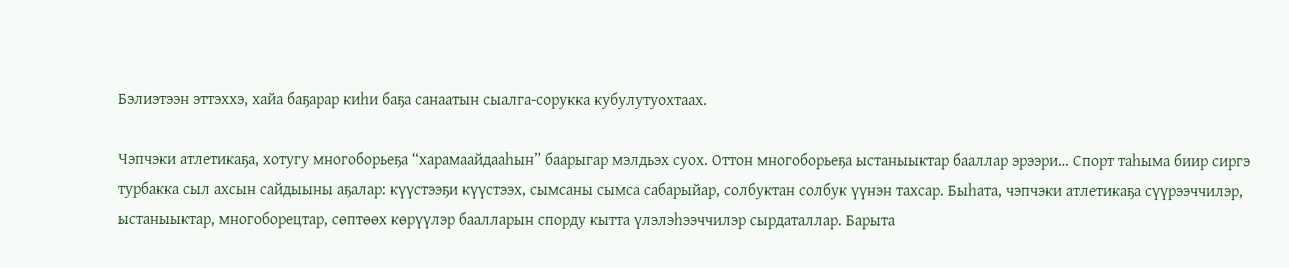Бэлиэтээн эттэххэ, хайа баҕарар киһи баҕа санаатын сыалга-сорукка кубулутуохтаах.

Чэпчэки атлетикаҕа, хотугу многоборьеҕа “харамаайдааһын” баарыгар мэлдьэх суох. Оттон многоборьеҕа ыстаныыктар бааллар эрээри… Спорт таһыма биир сиргэ турбакка сыл ахсын сайдыыны аҕалар: күүстээҕи күүстээх, сымсаны сымса сабарыйар, солбуктан солбук үүнэн тахсар. Быһата, чэпчэки атлетикаҕа сүүрээччилэр, ыстаныыктар, многоборецтар, сөптөөх көрүүлэр баалларын спорду кытта үлэлэһээччилэр сырдаталлар. Барыта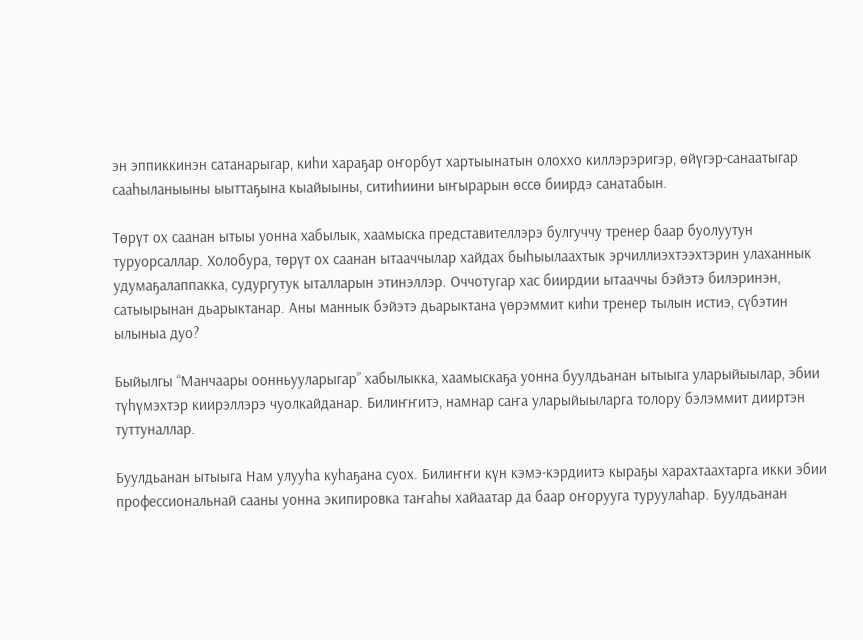эн эппиккинэн сатанарыгар, киһи хараҕар оҥорбут хартыынатын олоххо киллэрэригэр, өйүгэр-санаатыгар сааһыланыыны ыыттаҕына кыайыыны, ситиһиини ыҥырарын өссө биирдэ санатабын.

Төрүт ох саанан ытыы уонна хабылык, хаамыска представителлэрэ булгуччу тренер баар буолуутун туруорсаллар. Холобура, төрүт ох саанан ытааччылар хайдах быһыылаахтык эрчиллиэхтээхтэрин улаханнык удумаҕалаппакка, судургутук ыталларын этинэллэр. Оччотугар хас биирдии ытааччы бэйэтэ билэринэн, сатыырынан дьарыктанар. Аны маннык бэйэтэ дьарыктана үөрэммит киһи тренер тылын истиэ, сүбэтин ылыныа дуо?

Быйылгы “Манчаары оонньууларыгар” хабылыкка, хаамыскаҕа уонна буулдьанан ытыыга уларыйыылар, эбии түһүмэхтэр киирэллэрэ чуолкайданар. Билиҥҥитэ, намнар саҥа уларыйыыларга толору бэлэммит дииртэн туттуналлар.

Буулдьанан ытыыга Нам улууһа куһаҕана суох. Билиҥҥи күн кэмэ-кэрдиитэ кыраҕы харахтаахтарга икки эбии профессиональнай сааны уонна экипировка таҥаһы хайаатар да баар оҥорууга туруулаһар. Буулдьанан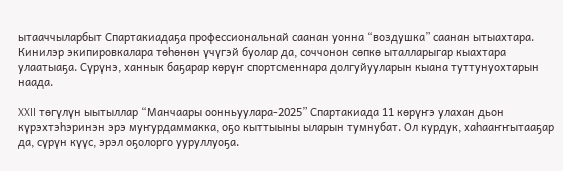ытааччыларбыт Спартакиадаҕа профессиональнай саанан уонна “воздушка” саанан ытыахтара. Кинилэр экипировкалара төһөнөн үчүгэй буолар да, соччонон сөпкө ыталларыгар кыахтара улаатыаҕа. Сүрүнэ, ханнык баҕарар көрүҥ спортсменнара долгуйууларын кыана туттунуохтарын наада.

XXII төгүлүн ыытыллар “Манчаары оонньуулара-2025” Спартакиада 11 көрүҥэ улахан дьон күрэхтэһэринэн эрэ муҥурдаммакка, оҕо кыттыыны ыларын тумнубат. Ол курдук, хаһааҥҥытааҕар да, сүрүн күүс, эрэл оҕолорго ууруллуоҕа.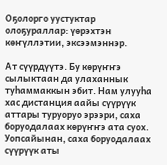Оҕолорго уустуктар олоҕураллар: үөрэхтэн көҥүллэтии, эксээмэннэр.

Ат сүүрдүүтэ. Бу көрүҥҥэ сылыктаан да улаханнык туһаммаккын эбит. Нам улууһа хас дистанция аайы сүүрүүк аттары туруоруо эрээри, саха боруодалаах көрүҥҥэ ата суох. Уопсайынан, саха боруодалаах сүүрүүк аты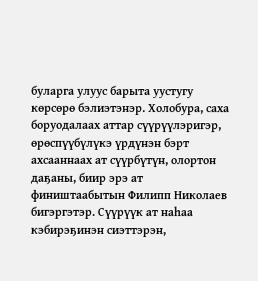буларга улуус барыта уустугу көрсөрө бэлиэтэнэр. Холобура, саха боруодалаах аттар сүүрүүлэригэр, өрөспүүбүлүкэ үрдүнэн бэрт ахсааннаах ат сүүрбүтүн, олортон даҕаны, биир эрэ ат фиништаабытын Филипп Николаев бигэргэтэр. Сүүрүүк ат наһаа кэбирэҕинэн сиэттэрэн,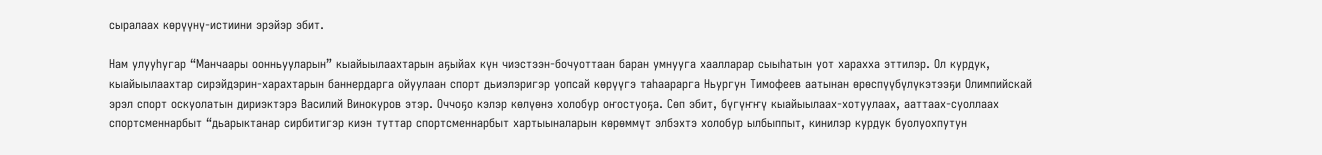сыралаах көрүүнү-истиини эрэйэр эбит.

Нам улууһугар “Манчаары оонньууларын” кыайыылаахтарын аҕыйах күн чиэстээн-бочуоттаан баран умнууга хаалларар сыыһатын уот харахха эттилэр. Ол курдук, кыайыылаахтар сирэйдэрин-харахтарын баннердарга ойуулаан спорт дьиэлэригэр уопсай көрүүгэ таһаарарга Ньургун Тимофеев аатынан өрөспүүбүлүкэтээҕи Олимпийскай эрэл спорт оскуолатын дириэктэрэ Василий Винокуров этэр. Оччоҕо кэлэр көлүөнэ холобур оҥостуоҕа. Сөп эбит, бүгүҥҥү кыайыылаах-хотуулаах, ааттаах-суоллаах спортсменнарбыт “дьарыктанар сирбитигэр киэн туттар спортсменнарбыт хартыыналарын көрөммүт элбэхтэ холобур ылбыппыт, кинилэр курдук буолуохпутун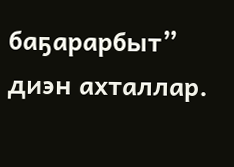баҕарарбыт” диэн ахталлар.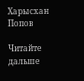Харысхан Попов

Читайте дальше